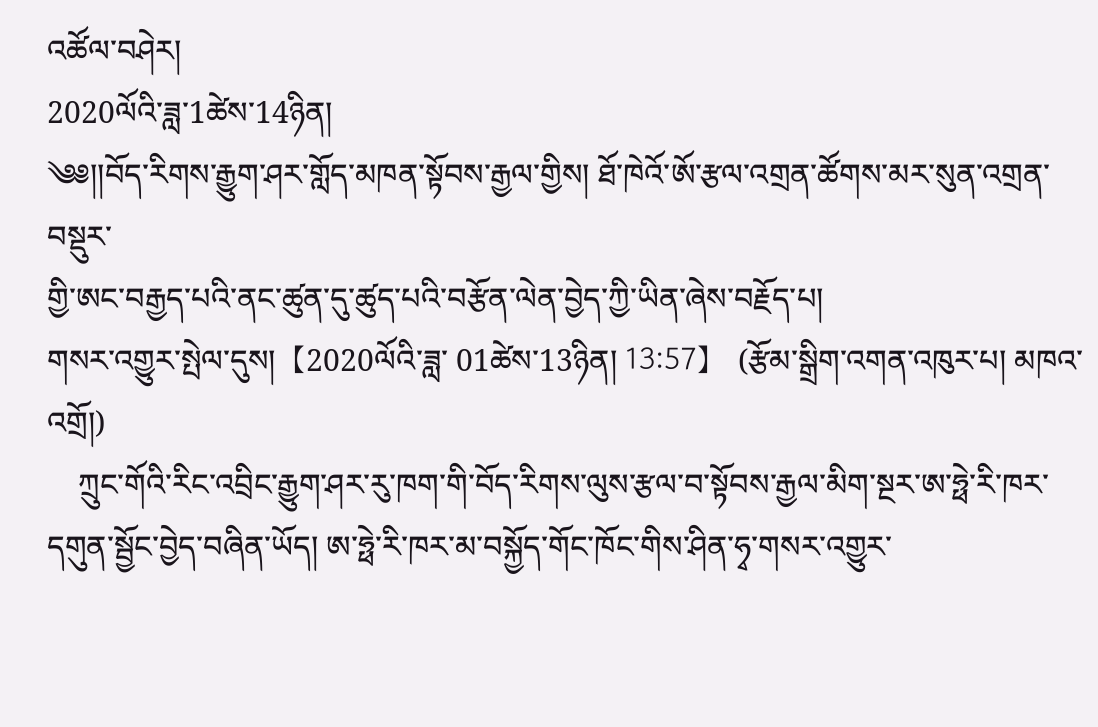འཚོལ་བཤེར།
2020ལོའི་ཟླ་1ཚེས་14ཉིན།
༄༅།།བོད་རིགས་རྒྱུག་ཤར་གློད་མཁན་སྟོབས་རྒྱལ་གྱིས། ཐོ་ཁེའོ་ཨོ་རྩལ་འགྲན་ཚོགས་མར་སུན་འགྲན་བསྡུར་
གྱི་ཨང་བརྒྱད་པའི་ནང་ཚུན་དུ་ཚུད་པའི་བརྩོན་ལེན་བྱེད་ཀྱི་ཡིན་ཞེས་བརྗོད་པ།
གསར་འགྱུར་སྤེལ་དུས།  【2020ལོའི་ཟླ་ 01ཚེས་13ཉིན། 13:57】   (རྩོམ་སྒྲིག་འགན་འཁུར་པ། མཁའ་འགྲོ།)
    ཀྲུང་གོའི་རིང་འབྲིང་རྒྱུག་ཤར་རུ་ཁག་གི་བོད་རིགས་ལུས་རྩལ་བ་སྟོབས་རྒྱལ་མིག་སྔར་ཨ་ཧྥེ་རི་ཁར་དགུན་སྦྱོང་བྱེད་བཞིན་ཡོད། ཨ་ཧྥེ་རི་ཁར་མ་བསྐྱོད་གོང་ཁོང་གིས་ཤིན་ཧྭ་གསར་འགྱུར་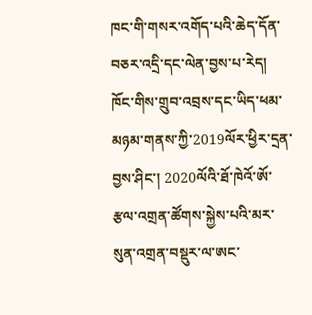ཁང་གི་གསར་འགོད་པའི་ཆེད་དོན་བཅར་འདྲི་དང་ལེན་བྱས་པ་རེད། ཁོང་གིས་གྲུབ་འབྲས་དང་ཡིད་ཕམ་མཉམ་གནས་ཀྱི་2019ལོར་ཕྱིར་དྲན་བྱས་ཤིང་། 2020ལོའི་ཐོ་ཁེའོ་ཨོ་རྩལ་འགྲན་ཚོགས་སྐྱེས་པའི་མར་སུན་འགྲན་བསྡུར་ལ་ཨང་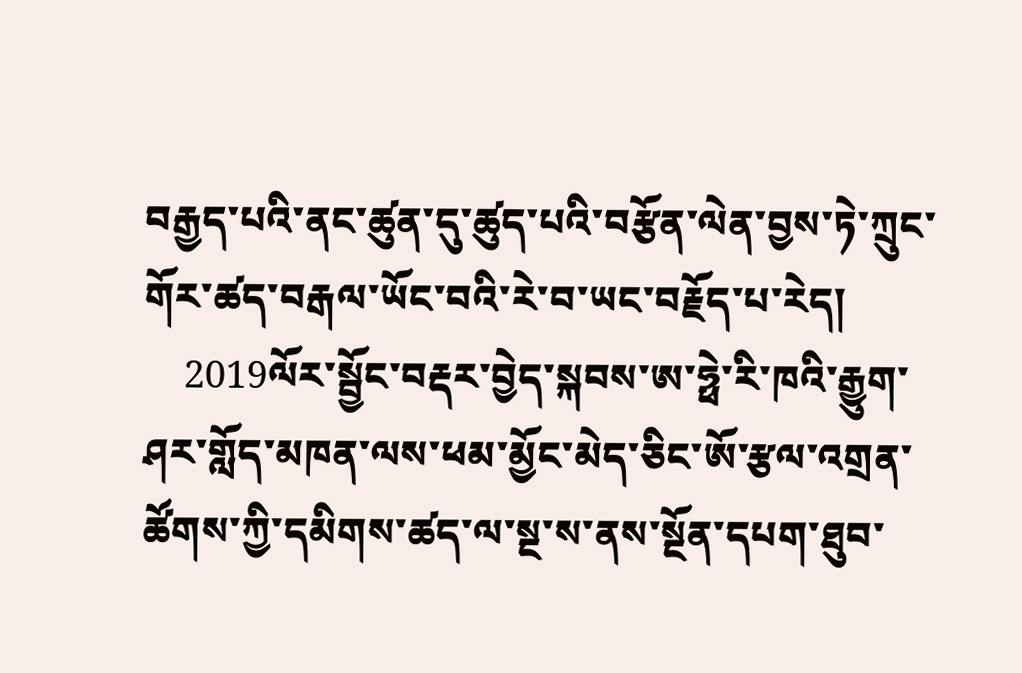བརྒྱད་པའི་ནང་ཚུན་དུ་ཚུད་པའི་བརྩོན་ལེན་བྱས་ཏེ་ཀྲུང་གོར་ཚད་བརྒལ་ཡོང་བའི་རེ་བ་ཡང་བརྗོད་པ་རེད།
    2019ལོར་སྦྱོང་བརྡར་བྱེད་སྐབས་ཨ་ཧྥེ་རི་ཁའི་རྒྱུག་ཤར་གློད་མཁན་ལས་ཕམ་མྱོང་མེད་ཅིང་ཨོ་རྩལ་འགྲན་ཚོགས་ཀྱི་དམིགས་ཚད་ལ་སྔ་ས་ནས་སྔོན་དཔག་ཐུབ་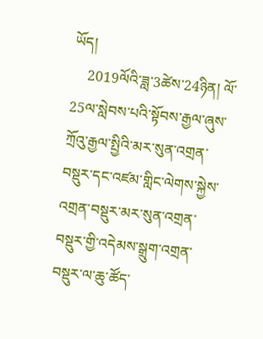ཡོད།
    2019ལོའི་ཟླ་3ཚེས་24ཉིན། ལོ་25ལ་སླེབས་པའི་སྟོབས་རྒྱལ་ཞུས་ཀྲོའུ་རྒྱལ་སྤྱིའི་མར་སུན་འགྲན་བསྡུར་དང་འཛམ་གླིང་ལེགས་སྐྱེས་འགྲན་བསྡུར་མར་སུན་འགྲན་བསྡུར་གྱི་འདེམས་སྒྲུག་འགྲན་བསྡུར་ལ་ཆུ་ཚོད་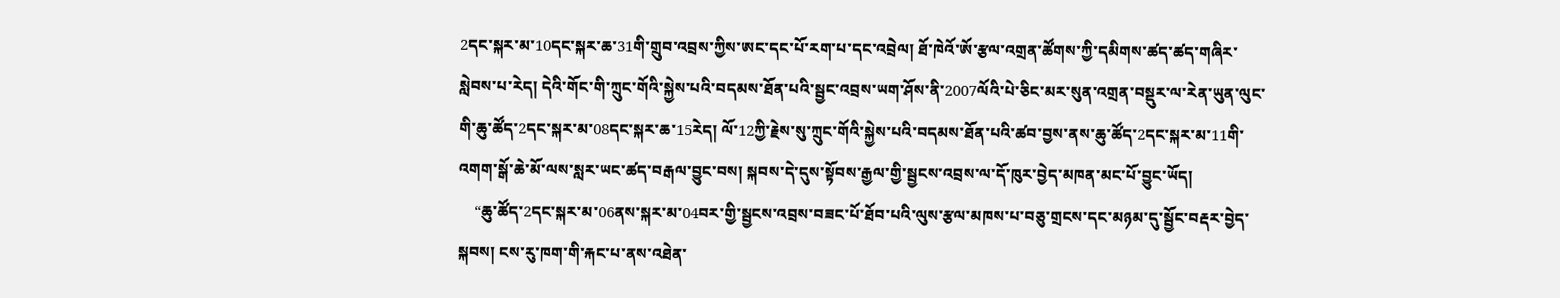2དང་སྐར་མ་10དང་སྐར་ཆ་31གི་གྲུབ་འབྲས་ཀྱིས་ཨང་དང་པོ་རག་པ་དང་འབྲེལ། ཐོ་ཁེའོ་ཨོ་རྩལ་འགྲན་ཚོགས་ཀྱི་དམིགས་ཚད་ཚད་གཞིར་སླེབས་པ་རེད། དེའི་གོང་གི་ཀྲུང་གོའི་སྐྱེས་པའི་བདམས་ཐོན་པའི་སྦྱང་འབྲས་ཡག་ཤོས་ནི་2007ལོའི་པེ་ཅིང་མར་སུན་འགྲན་བསྡུར་ལ་རེན་ཡུན་ལུང་གི་ཆུ་ཚོད་2དང་སྐར་མ་08དང་སྐར་ཆ་15རེད། ལོ་12ཀྱི་རྗེས་སུ་ཀྲུང་གོའི་སྐྱེས་པའི་བདམས་ཐོན་པའི་ཚབ་བྱས་ནས་ཆུ་ཚོད་2དང་སྐར་མ་11གི་འགག་སྒོ་ཆེ་མོ་ལས་སླར་ཡང་ཚད་བརྒལ་བྱུང་བས། སྐབས་དེ་དུས་སྟོབས་རྒྱལ་གྱི་སྦྱངས་འབྲས་ལ་དོ་ཁུར་བྱེད་མཁན་མང་པོ་བྱུང་ཡོད།
    “ཆུ་ཚོད་2དང་སྐར་མ་06ནས་སྐར་མ་04བར་གྱི་སྦྱངས་འབྲས་བཟང་པོ་ཐོབ་པའི་ལུས་རྩལ་མཁས་པ་བཅུ་གྲངས་དང་མཉམ་དུ་སྦྱོང་བརྡར་བྱེད་སྐབས། ངས་རུ་ཁག་གི་རྐང་པ་ནས་འཐེན་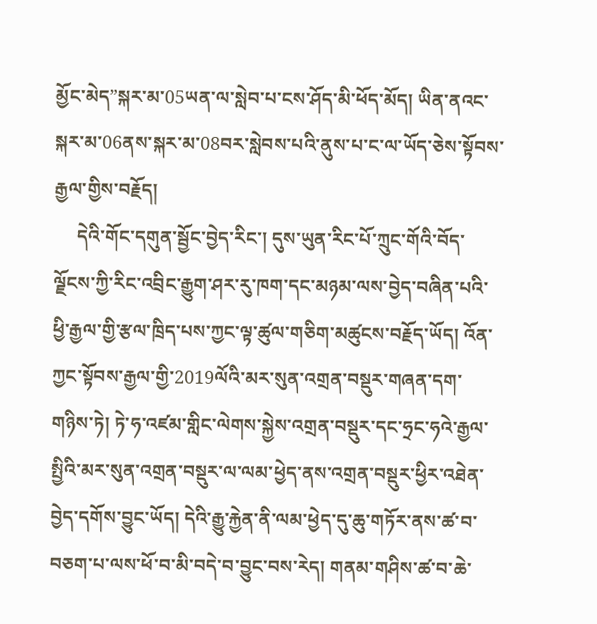མྱོང་མེད”སྐར་མ་05ཡན་ལ་སླེབ་པ་ངས་ཤོད་མི་ཕོད་མོད། ཡིན་ནའང་སྐར་མ་06ནས་སྐར་མ་08བར་སླེབས་པའི་ནུས་པ་ང་ལ་ཡོད་ཅེས་སྟོབས་རྒྱལ་གྱིས་བརྗོད།
     དེའི་གོང་དགུན་སྦྱོང་བྱེད་རིང་། དུས་ཡུན་རིང་པོ་ཀྲུང་གོའི་བོད་ལྗོངས་ཀྱི་རིང་འབྲིང་རྒྱུག་ཤར་རུ་ཁག་དང་མཉམ་ལས་བྱེད་བཞིན་པའི་ཕྱི་རྒྱལ་གྱི་རྩལ་ཁྲིད་པས་ཀྱང་ལྟ་ཚུལ་གཅིག་མཚུངས་བརྗོད་ཡོད། འོན་ཀྱང་སྟོབས་རྒྱལ་གྱི་2019ལོའི་མར་སུན་འགྲན་བསྡུར་གཞན་དག་གཉིས་ཏེ། ཏེ་ཧ་འཛམ་གླིང་ལེགས་སྐྱེས་འགྲན་བསྡུར་དང་ཧྲང་ཧའེ་རྒྱལ་སྤྱིའི་མར་སུན་འགྲན་བསྡུར་ལ་ལམ་ཕྱེད་ནས་འགྲན་བསྡུར་ཕྱིར་འཐེན་བྱེད་དགོས་བྱུང་ཡོད། དེའི་རྒྱུ་རྐྱེན་ནི་ལམ་ཕྱེད་དུ་ཆུ་གཏོར་ནས་ཚ་བ་བཅག་པ་ལས་ཕོ་བ་མི་བདེ་བ་བྱུང་བས་རེད། གནམ་གཤིས་ཚ་བ་ཆེ་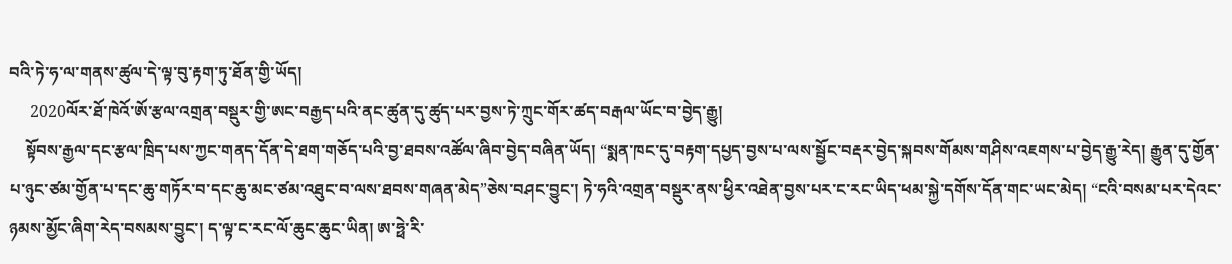བའི་ཏེ་ཧ་ལ་གནས་ཚུལ་དེ་ལྟ་བུ་རྟག་ཏུ་ཐོན་གྱི་ཡོད།
     2020ལོར་ཐོ་ཁེའོ་ཨོ་རྩལ་འགྲན་བསྡུར་གྱི་ཨང་བརྒྱད་པའི་ནང་ཚུན་དུ་ཚུད་པར་བྱས་ཏེ་ཀྲུང་གོར་ཚད་བརྒལ་ཡོང་བ་བྱེད་རྒྱུ།
    སྟོབས་རྒྱལ་དང་རྩལ་ཁྲིད་པས་ཀྱང་གནད་དོན་དེ་ཐག་གཅོད་པའི་བྱ་ཐབས་འཚོལ་ཞིབ་བྱེད་བཞིན་ཡོད། “སྨན་ཁང་དུ་བརྟག་དཔྱད་བྱས་པ་ལས་སྦྱོང་བརྡར་བྱེད་སྐབས་གོམས་གཤིས་འཇགས་པ་བྱེད་རྒྱུ་རེད། རྒྱུན་དུ་གྱོན་པ་ཉུང་ཙམ་གྱོན་པ་དང་ཆུ་གཏོར་བ་དང་ཆུ་མང་ཙམ་འཐུང་བ་ལས་ཐབས་གཞན་མེད”ཅེས་བཤང་བྱུང་། ཏེ་ཧའི་འགྲན་བསྡུར་ནས་ཕྱིར་འཐེན་བྱས་པར་ང་རང་ཡིད་ཕམ་སྐྱེ་དགོས་དོན་གང་ཡང་མེད། “ངའི་བསམ་པར་དེའང་ཉམས་མྱོང་ཞིག་རེད་བསམས་བྱུང་། ད་ལྟ་ང་རང་ལོ་ཆུང་ཆུང་ཡིན། ཨ་ཧྥེ་རི་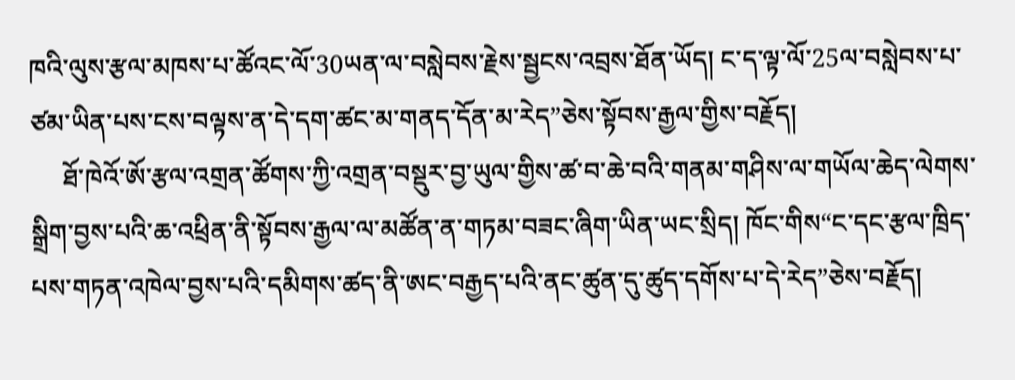ཁའི་ལུས་རྩལ་མཁས་པ་ཚོའང་ལོ་30ཡན་ལ་བསླེབས་རྗེས་སྦྱངས་འབྲས་ཐོན་ཡོད། ང་ད་ལྟ་ལོ་25ལ་བསླེབས་པ་ཙམ་ཡིན་པས་ངས་བལྟས་ན་དེ་དག་ཚང་མ་གནད་དོན་མ་རེད”ཅེས་སྟོབས་རྒྱལ་གྱིས་བརྗོད།
     ཐོ་ཁེའོ་ཨོ་རྩལ་འགྲན་ཚོགས་ཀྱི་འགྲན་བསྡུར་བྱ་ཡུལ་གྱིས་ཚ་བ་ཆེ་བའི་གནམ་གཤིས་ལ་གཡོལ་ཆེད་ལེགས་སྒྲིག་བྱས་པའི་ཆ་འཕྲིན་ནི་སྟོབས་རྒྱལ་ལ་མཚོན་ན་གཏམ་བཟང་ཞིག་ཡིན་ཡང་སྲིད། ཁོང་གིས“ང་དང་རྩལ་ཁྲིད་པས་གཏན་འཁེལ་བྱས་པའི་དམིགས་ཚད་ནི་ཨང་བརྒྱད་པའི་ནང་ཚུན་དུ་ཚུད་དགོས་པ་དེ་རེད”ཅེས་བརྗོད།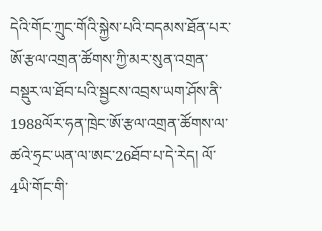དེའི་གོང་ཀྲུང་གོའི་སྐྱེས་པའི་བདམས་ཐོན་པར་ཨོ་རྩལ་འགྲན་ཚོགས་ཀྱི་མར་སུན་འགྲན་བསྡུར་ལ་ཐོབ་པའི་སྦྱངས་འབྲས་ཡག་ཤོས་ནི་1988ལོར་ཧན་ཁྲེང་ཨོ་རྩལ་འགྲན་ཚོགས་ལ་ཚའེ་ཧྲང་ཡན་ལ་ཨང་26ཐོབ་པ་དེ་རེད། ལོ་4ཡི་གོང་གི་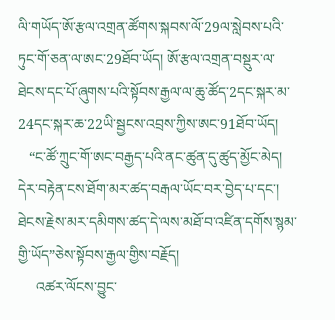ལི་གཡོད་ཨོ་རྩལ་འགྲན་ཚོགས་སྐབས་ལོ་29ལ་སླེབས་པའི་ཏུང་གོ་ཅན་ལ་ཨང་29ཐོབ་ཡོད། ཨོ་རྩལ་འགྲན་བསྡུར་ལ་ཐེངས་དང་པོ་ཞུགས་པའི་སྟོབས་རྒྱལ་ལ་ཆུ་ཚོད་2དང་སྐར་མ་24དང་སྐར་ཆ་22ཡི་སྦྱངས་འབྲས་ཀྱིས་ཨང་91ཐོབ་ཡོད།
   “ང་ཚོ་ཀྲུང་གོ་ཨང་བརྒྱད་པའི་ནང་ཚུན་དུ་ཚུད་མྱོང་མེད། དེར་བརྟེན་ངས་ཐོག་མར་ཚད་བརྒལ་ཡོང་བར་བྱེད་པ་དང་། ཐེངས་རྗེས་མར་དམིགས་ཚད་དེ་ལས་མཐོ་བ་འཛིན་དགོས་སྙམ་གྱི་ཡོད”ཅེས་སྟོབས་རྒྱལ་གྱིས་བརྗོད།
     འཚར་ལོངས་བྱུང་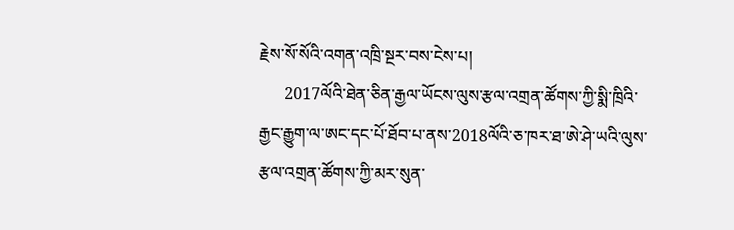རྗེས་སོ་སོའི་འགན་འཁྲི་སྔར་བས་ངེས་པ།
      2017ལོའི་ཐེན་ཅིན་རྒྱལ་ཡོངས་ལུས་རྩལ་འགྲན་ཚོགས་ཀྱི་སྨི་ཁྲིའི་རྒྱང་རྒྱུག་ལ་ཨང་དང་པོ་ཐོབ་པ་ནས་2018ལོའི་ཅ་ཁར་ཐ་ཨེ་ཤེ་ཡའི་ལུས་རྩལ་འགྲན་ཚོགས་ཀྱི་མར་སུན་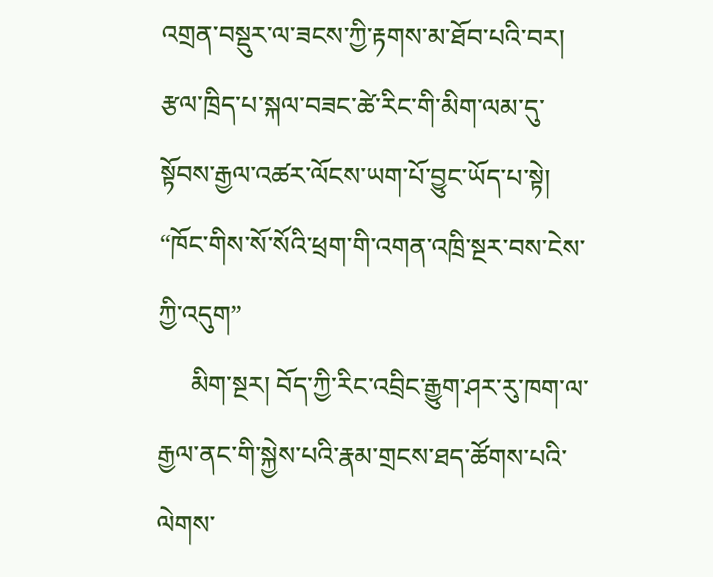འགྲན་བསྡུར་ལ་ཟངས་ཀྱི་རྟགས་མ་ཐོབ་པའི་བར། རྩལ་ཁྲིད་པ་སྐལ་བཟང་ཚེ་རིང་གི་མིག་ལམ་དུ་སྟོབས་རྒྱལ་འཚར་ལོངས་ཡག་པོ་བྱུང་ཡོད་པ་སྟེ། “ཁོང་གིས་སོ་སོའི་ཕྲག་གི་འགན་འཁྲི་སྔར་བས་ངེས་ཀྱི་འདུག”
     མིག་སྔར། བོད་ཀྱི་རིང་འབྲིང་རྒྱུག་ཤར་རུ་ཁག་ལ་རྒྱལ་ནང་གི་སྐྱེས་པའི་རྣམ་གྲངས་ཐད་ཚོགས་པའི་ལེགས་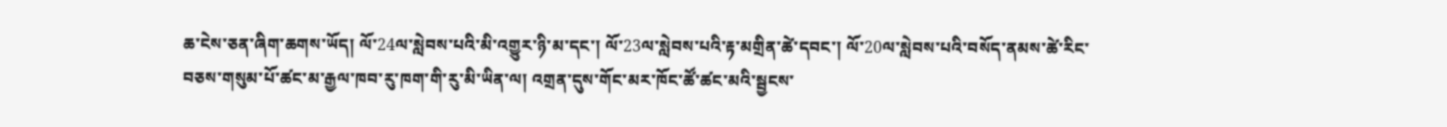ཆ་ངེས་ཅན་ཞིག་ཆགས་ཡོད། ལོ་24ལ་སླེབས་པའི་མི་འགྱུར་ཉི་མ་དང་། ལོ་23ལ་སླེབས་པའི་རྟ་མགྲིན་ཚེ་དབང་། ལོ་20ལ་སླེབས་པའི་བསོད་ནམས་ཚེ་རིང་བཅས་གསུམ་པོ་ཚང་མ་རྒྱལ་ཁབ་རུ་ཁག་གི་རུ་མི་ཡིན་ལ། འགྲན་དུས་གོང་མར་ཁོང་ཚོ་ཚང་མའི་སྦྱངས་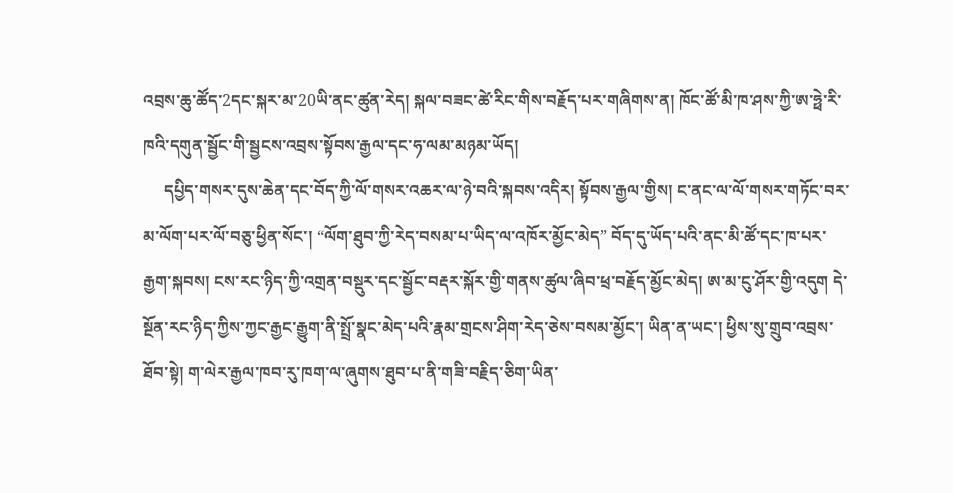འབྲས་ཆུ་ཚོད་2དང་སྐར་མ་20ཡི་ནང་ཚུན་རེད། སྐལ་བཟང་ཚེ་རིང་གིས་བརྗོད་པར་གཞིགས་ན། ཁོང་ཚོ་མི་ཁ་ཤས་ཀྱི་ཨ་ཧྥེ་རི་ཁའི་དགུན་སྦྱོང་གི་སྦྱངས་འབྲས་སྟོབས་རྒྱལ་དང་ཧ་ལམ་མཉམ་ཡོད།
     དཔྱིད་གསར་དུས་ཆེན་དང་བོད་ཀྱི་ལོ་གསར་འཆར་ལ་ཉེ་བའི་སྐབས་འདིར། སྟོབས་རྒྱལ་གྱིས། ང་ནང་ལ་ལོ་གསར་གཏོང་བར་མ་ལོག་པར་ལོ་བཅུ་ཕྱིན་སོང་། “ལོག་ཐུབ་ཀྱི་རེད་བསམ་པ་ཡིད་ལ་འཁོར་མྱོང་མེད” བོད་དུ་ཡོད་པའི་ནང་མི་ཚོ་དང་ཁ་པར་རྒྱག་སྐབས། ངས་རང་ཉིད་ཀྱི་འགྲན་བསྡུར་དང་སྦྱོང་བརྡར་སྐོར་གྱི་གནས་ཚུལ་ཞིབ་ཕྲ་བརྗོད་མྱོང་མེད། ཨ་མ་ངུ་ཤོར་གྱི་འདུག དེ་སྔོན་རང་ཉིད་ཀྱིས་ཀྱང་རྒྱང་རྒྱུག་ནི་སྤྲོ་སྣང་མེད་པའི་རྣམ་གྲངས་ཤིག་རེད་ཅེས་བསམ་མྱོང་། ཡིན་ན་ཡང་། ཕྱིས་སུ་གྲུབ་འབྲས་ཐོབ་སྟེ། ག་ལེར་རྒྱལ་ཁབ་རུ་ཁག་ལ་ཞུགས་ཐུབ་པ་ནི་གཟི་བརྗིད་ཅིག་ཡིན་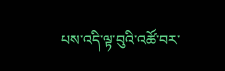པས་འདི་ལྟ་བུའི་འཚོ་བར་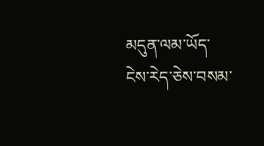མདུན་ལམ་ཡོད་ངེས་རེད་ཅེས་བསམ་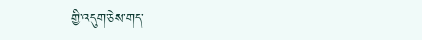གྱི་འདུག་ཅེས་གད་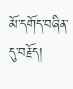མོ་དགོད་བཞིན་དུ་བརྗོད།